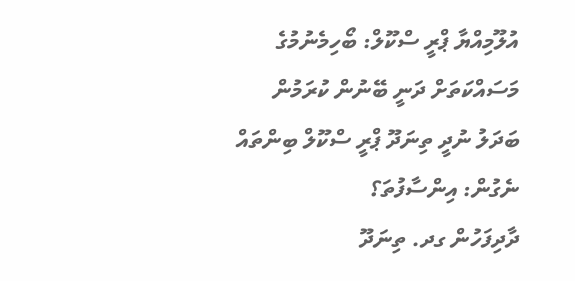އުލޫމިއްޔާ ޕްރީ ސްކޫލް: ބޯހިމެނުމުގެ މަސައްކަތަށް ދަނީ ބޭނުން ކުރަމުން
ބަދަލު ނުދީ ތިނަދޫ ޕްރީ ސްކޫލް ބިންތައް ނެގުން: އިންސާފުތަ؟
ދާދިފަހުން ގދ. ތިނަދޫ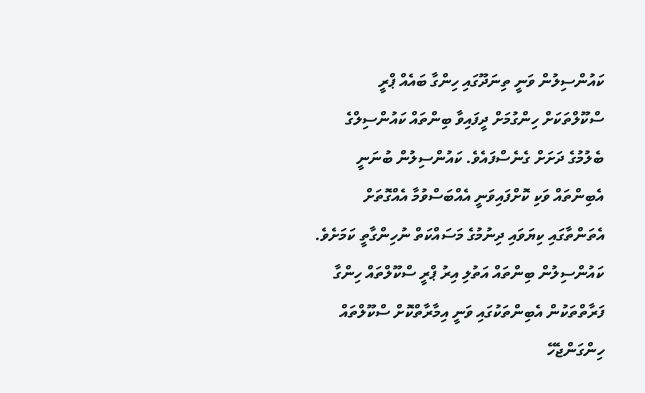ކައުންސިލުން ވަނީ ތިނަދޫގައި ހިންގާ ބައެއް ޕްރީ ސްކޫލްތަކަށް ހިންގުމަށް ދީފައިވާ ބިންތައް ކައުންސިލްގެ ބެލުމުގެ ދަށަށް ގެނެސްފައެވެ. ކައުންސިލުން ބުނަނީ އެބިންތައް ވަކި ކޮށްފައިވަނީ އެއްބަސްވުމާ އެއްގޮތަށް އެތަންތާގައި ކިޔަވައި ދިނުމުގެ މަސައްކަތް ނުހިންގާތީ ކަމަށެވެ.
ކައުންސިލުން ބިންތައް އަތުލި އިރު ޕްރީ ސްކޫލްތައް ހިންގާ ފަރާތްތަކުން އެބިންތަކުގައި ވަނީ އިމާރާތްކޮށް ސްކޫލްތައް ހިންގަންޖެހޭ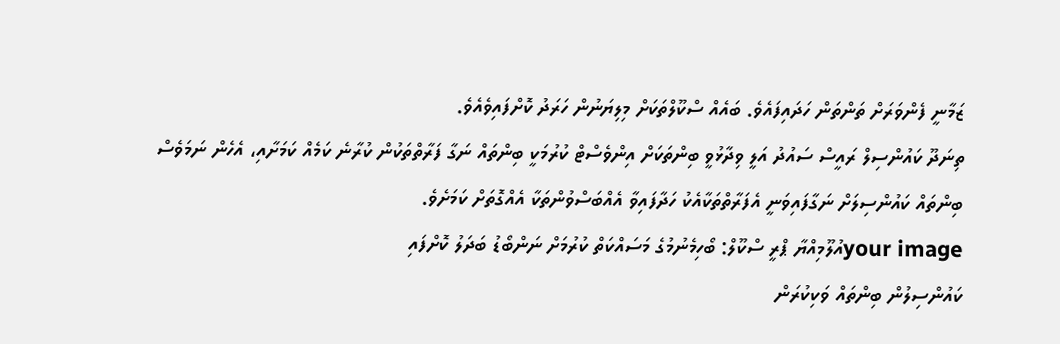ޒަމާނީ ފެންވަރަށް ތަންތަން ހަދައިފައެވެ. ބައެއް ސްކޫލްތަކަށް މިލިޔަނުން ހަރަދު ކޮށްފައިވެއެވެ.
ތިނަދޫ ކައުންސިލް ރައީސް ސައުދު އަލީ ވިދާޅުވީ ބިންތަކަށް އިންވެސްޓް ކުރުމަކީ ބިންތައް ނަގާ ފަރާތްތަކުން ކުރާނެ ކަމެއް ކަމަށާއި، އެހެން ނަމަވެސް ބިންތައް ކައުންސިލަށް ނަގާފައިވަނީ އެފަރާތްތަކާއެކު ހަދާފައިވާ އެއްބަސްވުންތަކާ އެއްގޮތަށް ކަމަށެވެ.
your imageއުލޫމިއްޔާ ޕްރީ ސްކޫލް: ބޯހިމެނުމުގެ މަސައްކަތް ކުރުމަށް ނަންބޯޑު ބަދަލު ކޮށްފައި
ކައުންސިލުން ބިންތައް ވަކިކުރަން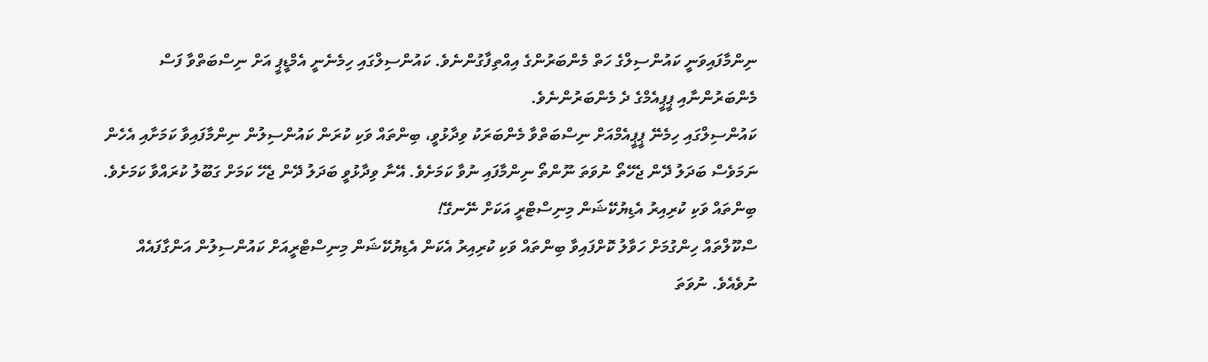ނިންމާފައިވަނީ ކައުންސިލްގެ ހަތް މެންބަރުންގެ އިއްތިފާގުންނެވެ. ކައުންސިލްގައި ހިމެނެނީ އެމްޑީޕީ އަށް ނިސްބަތްވާ ފަސް މެންބަރުންނާއި ޕީޕީއެމްގެ ދެ މެންބަރުންނެވެ.
ކައުންސިލްގައި ހިމެނޭ ޕީޕީއެމްއަށް ނިސްބަތްވާ މެންބަރަކު ވިދާޅުވީ، ބިންތައް ވަކި ކުރަން ކައުންސިލުން ނިންމާފައިވާ ކަމަށާއި އެހެން ނަމަވެސް ބަދަލު ދޭން ޖެހޭތޯ ނުވަތަ ނޫންތޯ ނިންމާފައި ނުވާ ކަމަށެވެ. އޭނާ ވިދާޅުވީ ބަދަލު ދޭން ޖެހޭ ކަމަށް ގަބޫލު ކުރައްވާ ކަމަށެވެ.
ބިންތައް ވަކި ކުރިއިރު އެޑިޔުކޭޝަން މިނިސްޓްރީ އަކަށް ނޭނގޭ!
ސްކޫލްތައް ހިންގުމަށް ހަވާލު ކޮށްފައިވާ ބިންތައް ވަކި ކުރިއިރު އެކަން އެޑިޔުކޭޝަން މިނިސްޓްރީއަށް ކައުންސިލުން އަންގާފައެއް ނުވެއެވެ. ނުވަތަ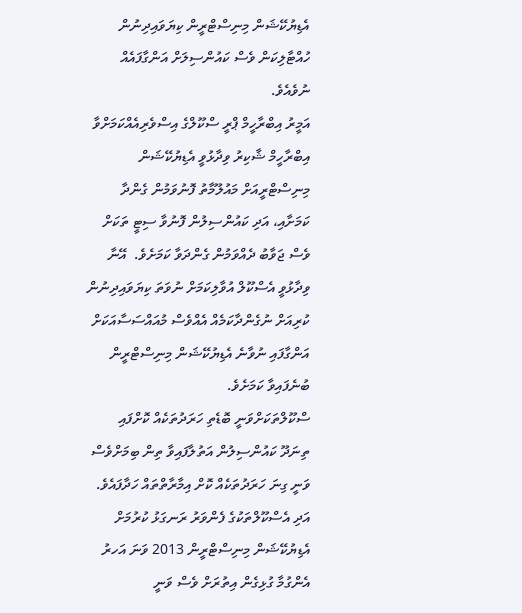އެޑިޔުކޭޝަން މިނިސްޓްރީން ކިޔަވައިދިނުން ހުއްޓާލިކަން ވެސް ކައުންސިލަށް އަންގާފައެއް ނުވެއެވެ.
އަމީރު އިބްރާހީމް ޕްރީ ސްކޫލްގެ އިސްވެރިއެއްކަމަށްވާ އިބްރާހީމް ޝާކިރު ވިދާޅުވީ އެޑިޔުކޭޝަން މިނިސްޓްރީއަށް މައުލޫމާތު ފޮނުވަމުން ގެންދާ ކަމަށާއި، އަދި ކައުންސިލުން ފޮނުވާ ސިޓީ ތަކަށް ވެސް ޖަވާބު ދެއްވަމުން ގެންދަވާ ކަމަށެވެ.  އޭނާ ވިދާޅުވީ އެސްކޫލް އުވާލިކަމަށް ނުވަތަ ކިޔަވައިދިނުން ކުރިއަށް ނުގެންދާކަމެއް އެއްވެސް މުއައްސަސާއަކަށް އަންގާފައި ނުވާނެ އެޑިޔުކޭޝަން މިނިސްޓްރީން ބުނެފައިވާ ކަމަށެވެ.
ސްކޫލްތަކަށްވަނީ ބޮޑެތި ހަރަދުތަކެއް ކޮށްފައި
ތިނަދޫ ކައުންސިލުން އަތުލާފައިވާ ތިން ބިމަށްވެސް ވަނީ ގިނަ ހަރަދުތަކެއް ކޮށް އިމާރާތްތައް ހަދާފައެވެ. އަދި އެސްކޫލްތަކުގެ ފެންވަރު ރަނގަޅު ކުރުމަށް އެޑިޔުކޭޝަން މިނިސްޓްރީން 2013 ވަނަ އަހރު އެންގުމާ ގުޅިގެން އިތުރަށް ވެސް ވަނީ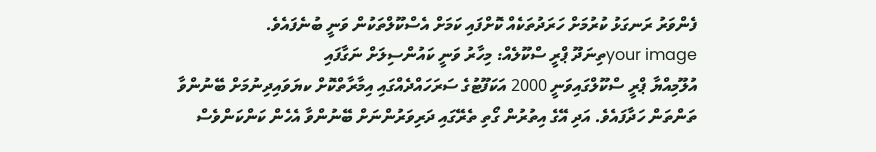ފެންވަރު ރަނގަޅު ކުރުމަށް ހަރަދުތަކެއް ކޮށްފައި ކަމަށް އެސްކޫލްތަކުން ވަނީ ބުނެފައެވެ.
your imageތިނަދޫ ޕްރީ ސްކޫލެއް: މިހާރު ވަނީ ކައުންސިލަށް ނަގާފައި
އުލޫމިއްޔާ ޕްރީ ސްކޫލްގައިވަނީ 2000 އަކަފޫޓުގެ ސަރަހައްދެއްގައި އިމާރާތްކޮށް ކޔަވައިދިނުމަށް ބޭނުންވާ ތަންތަން ހަދާފައެވެ. އަދި އޭގެ އިތުރުން ގޯތި ތެރޭގައި ދަރިވަރުންނަށް ބޭނުންވާ އެހެން ކަންކަންވެސް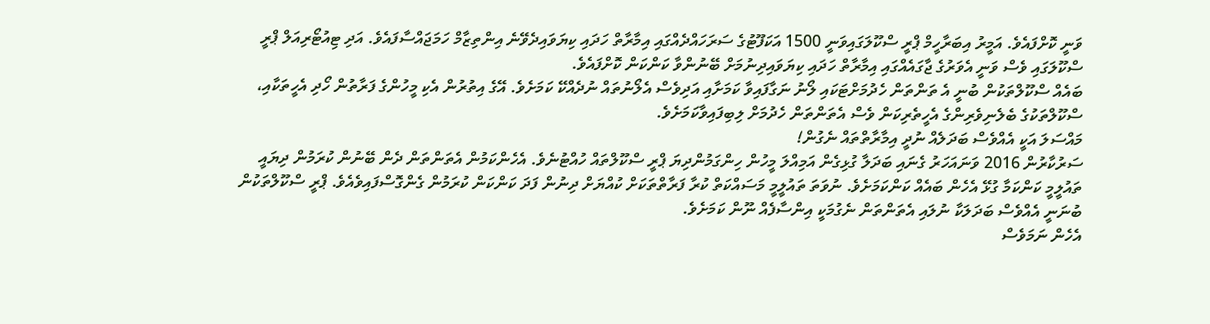ވަނީ ކޮށްފައެވެ. އަމީރު އިބަރާހީމް ޕްރީ ސްކޫލަގައިވަނީ 1500 އަކަފޫޓުގެ ސަރަހައްދެއްގައި އިމާރާތް ހަދައި ކިޔަވައިދެވޭނެ އިންތިޒާމް ހަމަޖައްސާފައެވެ. އަދި ޓިއުޓޯރިއަލް ޕްރީ ސްކޫލަގައި ވެސް ވަނީ އެވަރުގެ ޖާގައެއްގައި އިމާރާތް ހަދައި ކިޔަވައިދިނުމަށް ބޭނުންވާ ކަންކަން ކޮށްފައެވެ.
ބައެއް ސްކޫލްތަކުން ބުނީ އެ ތަންތަން ހެދުމަށްޓަކައި ލޯނު ނަގާފައިވާ ކަމަށާއި އަދިވެސް އެލޯނުތައް ނުދެއްކޭ ކަމަށެވެ. އޭގެ އިތުރުން އެކި މީހުންގެ ފަރާތުން ހޯދި އެހީތަކާއި، ސްކޫލްތަކުގެ ބެލެނިވެރިންގެ އެހީތެރިކަން ވެސް އެތަންތަން ހެދުމަށް ލިބިފައިވާކަމަށެވެ.
މައްސަލަ އަކީ އެއްވެސް ބަދަލެއް ނުދީ އިމާރާތްތައް ނެގުން!
ސަރުކާރުން 2016 ވަނައަހަރު ގެނައި ބަދަލާ ގުޅިގެން އަމިއްލަ މީހުން ހިންގަމުންދިޔަ ޕްރީ ސްކޫލްތައް ހުއްޓުނެވެ. އެހެންކަމުން އެތަންތަން ދެން ބޭނުން ކުރަމުން ދިޔައީ ތައުލީމީ ކަންކަމާ ގުޅޭ އެހެން ބައެއް ކަންކަމަށެވެ. ނުވަތަ ތައުލީމީ މަސައްކަތް ކުރާ ފަރާތްތަކަށް ކުއްޔަށް ދިނުން ފަދަ ކަންކަން ކުރަމުން ގެންގޮސްފައިވެއެވެ. ޕްރީ ސްކޫލްތަކުން ބުނަނީ އެއްވެސް ބަދަލަކާ ނުލައި އެތަންތަން ނެގުމަކީ އިންސާފެއް ނޫން ކަމަށެވެ.
އެހެން ނަމަވެސް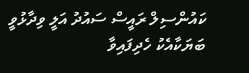ކައުންސިލް ރައީސް ސައުދު އަލީ ވިދާޅުވީ ބަޔަކާއެކު ހެދިފައިވާ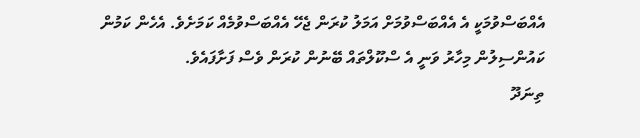އެއްބަސްވުމަކީ އެ އެއްބަސްވުމަށް އަމަލު ކުރަން ޖެހޭ އެއްބަސްވުމެއް ކަމަށެވެ. އެހެން ކަމުން ކައުންސިލުން މިހާރު ވަނީ އެ ސްކޫލްތައް ބޭނުން ކުރަން ވެސް ފަށާފައެވެ.
ތިނަދޫ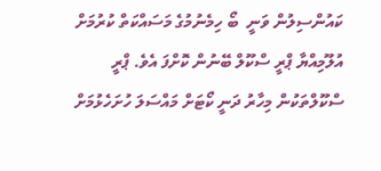ކައުންސިލުން ވަނީ  ބޯ ހިމެނުމުގެ މަސައްކަތް ކުރުމަށް އުލޫމިއްޔާ ޕްރީ ސްކޫލް ބޭނުން ކޮށްފަ އެވެ. ޕްރީ ސްކޫލްތަކުން މިހާރު ދަނީ ކޯޓަށް މައްސަލަ ހުށަހެޅުމަށް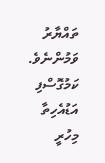ތައްޔާރު ވަމުންނެވެ.
ކަމުގޮސްފި
އަޑުއެހިތާ މިހުރީ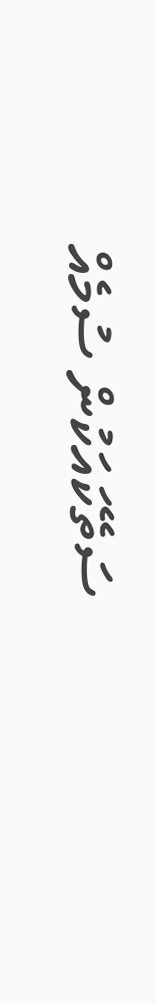ސަތޭކައަކުން ސުމެއް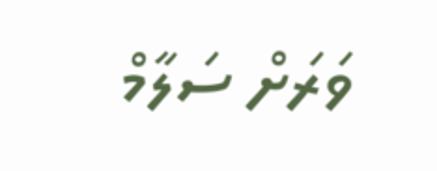ވަރަށް ސަލާމް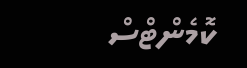ކޮމެންޓްސް